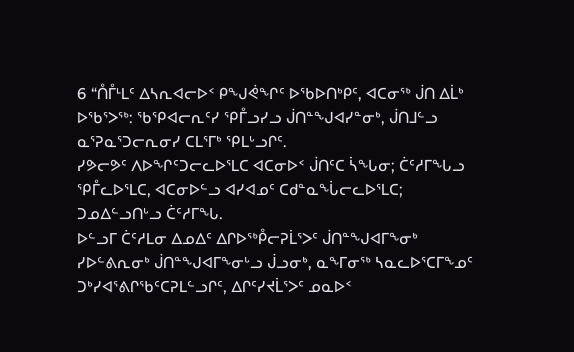6 “ᑍᒤᒻᒪᑦ ᐃᓴᕆᐊᓕᐅᑉ ᑭᖑᕚᖏᑦ ᐅᖃᐅᑎᒃᑭᑦ, ᐊᑕᓂᖅ ᒎᑎ ᐃᒫᒃ ᐅᖃᕐᐳᖅ: ᖃᕿᐊᓕᕆᑦᓯ ᕿᒤᓗᓯᓗ ᒎᑎᓐᖑᐊᓯᓐᓂᒃ, ᒎᑎᒧᓪᓗ ᓇᕐᕈᓇᕐᑐᓕᕆᓂᓯ ᑕᒪᕐᒥᒃ ᕿᒪᒡᓗᒋᑦ.
ᓯᕗᓕᕗᑦ ᐱᐅᖏᑦᑐᓕᓚᐅᕐᒪᑕ ᐊᑕᓂᐅᑉ ᒎᑎᑦᑕ ᓵᖓᓂ; ᑖᑦᓱᒥᖓᓗ ᕿᒤᓚᐅᕐᒪᑕ, ᐊᑕᓂᐅᓪᓗ ᐊᓯᐊᓄᑦ ᑕᑯᓐᓇᖔᓕᓚᐅᕐᒪᑕ; ᑐᓄᐃᓪᓗᑎᒡᓗ ᑖᑦᓱᒥᖓ.
ᐅᓪᓗᒥ ᑖᑦᓱᒪᓂ ᐃᓄᐃᑦ ᐃᒋᐅᖅᑬᓕᕈᒫᕐᐳᑦ ᒎᑎᓐᖑᐊᒥᖕᓂᒃ ᓯᐅᓪᕕᕆᓂᒃ ᒎᑎᓐᖑᐊᒥᖕᓂᒡᓗ ᒎᓗᓂᒃ, ᓇᖕᒥᓂᖅ ᓴᓇᓚᐅᕐᑕᒥᖕᓄᑦ ᑐᒃᓯᐊᕐᕕᒋᖃᑦᑕᕈᒪᓪᓗᒋᑦ, ᐃᒋᑦᓯᔪᒫᕐᐳᑦ ᓄᓇᐅᑉ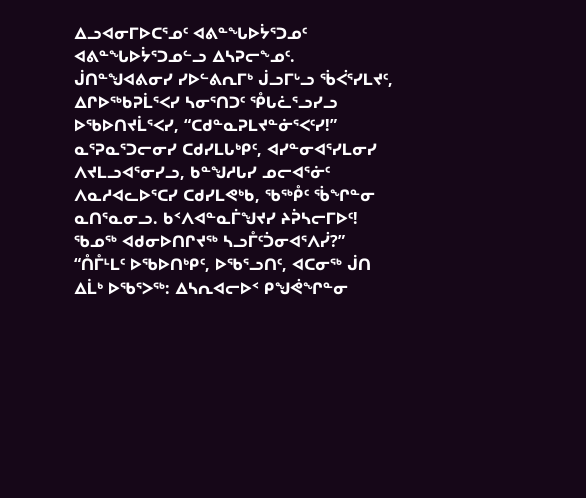ᐃᓗᐊᓂᒥᐅᑕᕐᓄᑦ ᐊᕕᓐᖓᐅᔮᕐᑐᓄᑦ ᐊᕕᓐᖓᐅᔮᕐᑐᓄᓪᓗ ᐃᓴᕈᓕᖕᓄᑦ.
ᒎᑎᓐᖑᐊᕕᓂᓯ ᓯᐅᓪᕕᕆᒥᒃ ᒎᓗᒥᒡᓗ ᖄᐹᕐᓯᒪᔪᑦ, ᐃᒋᐅᖅᑲᕈᒫᕐᐸᓯ ᓴᓂᕐᑎᑐᑦ ᕾᒐᓛᕐᓗᓯᓗ ᐅᖃᐅᑎᔪᒫᕐᐸᓯ, “ᑕᑯᓐᓇᕈᒪᔪᓐᓃᕐᐸᑦᓯ!”
ᓇᕐᕈᓇᕐᑐᓕᓂᓯ ᑕᑯᓯᒪᒐᒃᑭᑦ, ᐊᓯᓐᓂᐊᕐᓯᒪᓂᓯ ᐱᔪᒪᓗᐊᕐᓂᓯᓗ, ᑲᓐᖑᓱᒐᓯ ᓄᓕᐊᕐᓃᑦ ᐱᓇᓱᐊᓚᐅᕐᑕᓯ ᑕᑯᓯᒪᕙᒃᑲ, ᖃᖅᑬᑦ ᖄᖏᓐᓂ ᓇᑎᕐᓇᓂᓗ. ᑲᑉᐱᐊᓐᓇᒦᖑᔪᓯ ᔨᕉᓴᓕᒥᐅᑦ! ᖃᓄᖅ ᐊᑯᓂᐅᑎᒋᔪᖅ ᓴᓗᒤᑦᑑᓂᐊᕐᐱᓰ?”
“ᑍᒤᒻᒪᑦ ᐅᖃᐅᑎᒃᑭᑦ, ᐅᖃᕐᓗᑎᑦ, ᐊᑕᓂᖅ ᒎᑎ ᐃᒫᒃ ᐅᖃᕐᐳᖅ: ᐃᓴᕆᐊᓕᐅᑉ ᑭᖑᕚᖏᓐᓂ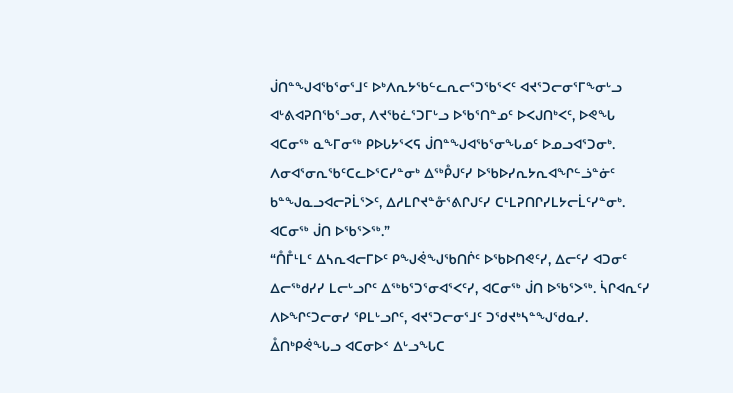ᒎᑎᓐᖑᐊᖃᕐᓂᕐᒧᑦ ᐅᒃᐱᕆᔭᖃᓪᓚᕆᓕᕐᑐᖃᕐᐸᑦ ᐊᔪᕐᑐᓕᓂᕐᒥᖕᓂᒡᓗ ᐊᒡᕕᐊᕈᑎᖃᕐᓗᓂ, ᐱᔪᖃᓛᕐᑐᒥᒡᓗ ᐅᖃᕐᑎᓐᓄᑦ ᐅᐸᒍᑎᒃᐸᑦ, ᐅᕙᖓ ᐊᑕᓂᖅ ᓇᖕᒥᓂᖅ ᑭᐅᒐᔭᕐᐸᕋ ᒎᑎᓐᖑᐊᖃᕐᓂᖓᓄᑦ ᐅᓄᓗᐊᕐᑐᓂᒃ.
ᐱᓂᐊᕐᓂᕆᖃᑦᑕᓚᐅᕐᑕᓯᓐᓂᒃ ᐃᖅᑬᒍᑦᓯ ᐅᖃᐅᓯᕆᔭᕆᐊᖏᓪᓘᓐᓃᑦ ᑲᓐᖑᓇᓗᐊᓕᕈᒫᕐᐳᑦ, ᐃᓱᒪᒋᔪᓐᓁᕐᕕᒋᒍᑦᓯ ᑕᒻᒪᕈᑎᒋᓯᒪᔭᓕᒫᑦᓯᓐᓂᒃ. ᐊᑕᓂᖅ ᒎᑎ ᐅᖃᕐᐳᖅ.”
“ᑍᒤᒻᒪᑦ ᐃᓴᕆᐊᓕᒥᐅᑦ ᑭᖑᕚᖑᖃᑎᒌᑦ ᐅᖃᐅᑎᕙᑦᓯ, ᐃᓕᑦᓯ ᐊᑐᓂᑦ ᐃᓕᖅᑯᓯᓯ ᒪᓕᒡᓗᒋᑦ ᐃᖅᑲᕐᑐᕐᓂᐊᕐᐸᑦᓯ, ᐊᑕᓂᖅ ᒎᑎ ᐅᖃᕐᐳᖅ. ᓵᒋᐊᕆᑦᓯ ᐱᐅᖏᑦᑐᓕᓂᓯ ᕿᒪᒡᓗᒋᑦ, ᐊᔪᕐᑐᓕᓂᕐᒧᑦ ᑐᖁᔪᒃᓴᓐᖑᖁᓇᓯ.
ᐂᑎᒃᑭᕚᖓᓗ ᐊᑕᓂᐅᑉ ᐃᒡᓗᖓᑕ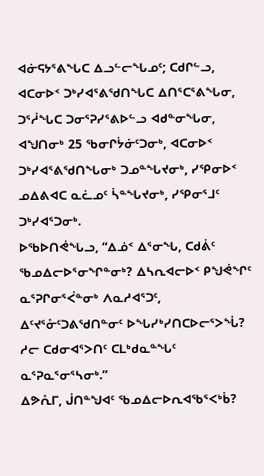ᐊᓃᕋᔭᕐᕕᖓᑕ ᐃᓗᓪᓕᖓᓄᑦ; ᑕᑯᒋᓪᓗ, ᐊᑕᓂᐅᑉ ᑐᒃᓯᐊᕐᕕᖁᑎᖓᑕ ᐃᑎᕐᑕᕐᕕᖓᓂ, ᑐᕐᓲᖓᑕ ᑐᓂᕐᕈᓯᕐᕕᐅᓪᓗ ᐊᑯᓐᓂᖓᓂ, ᐊᖑᑎᓂᒃ 25 ᖃᓂᒋᔮᓃᑦᑐᓂᒃ, ᐊᑕᓂᐅᑉ ᑐᒃᓯᐊᕐᕕᖁᑎᖓᓂᒃ ᑐᓄᓐᖓᔪᓂᒃ, ᓯᕿᓂᐅᑉ ᓄᐃᕕᐊᑕ ᓇᓛᓄᑦ ᓵᓐᖓᔪᓂᒃ, ᓯᕿᓂᕐᒧᑦ ᑐᒃᓯᐊᕐᑐᓂᒃ.
ᐅᖃᐅᑎᕚᖓᓗ, “ᐃᓅᑉ ᐃᕐᓂᖓ, ᑕᑯᕖᑦ ᖃᓄᐃᓕᐅᕐᓂᖏᓐᓂᒃ? ᐃᓴᕆᐊᓕᐅᑉ ᑭᖑᕚᖏᑦ ᓇᕐᕈᒋᓂᕐᐹᓐᓂᒃ ᐱᓇᓱᐊᕐᑐᑦ, ᐃᑦᔪᕐᓁᑦᑐᕕᖁᑎᓐᓂᑦ ᐅᖓᓯᒃᓯᑎᑕᐅᓕᕐᐳᖔ? ᓱᓕ ᑕᑯᓂᐊᕐᐳᑎᑦ ᑕᒪᒃᑯᓇᓐᖓᑦ ᓇᕐᕈᓇᕐᓂᕐᓴᓂᒃ.”
ᐃᕗᕅᒥ, ᒎᑎᓐᖑᐊᑦ ᖃᓄᐃᓕᐅᕆᐊᖃᕐᐸᒃᑳ?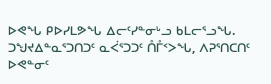ᐅᕙᖓ ᑭᐅᓯᒪᕗᖓ ᐃᓕᑦᓯᓐᓂᒡᓗ ᑲᒪᓕᕐᓗᖓ. ᑐᖑᔪᐃᓐᓇᕐᑐᑎᑐᑦ ᓇᐹᕐᑐᑐᑦ ᑍᒤᑉᐳᖓ, ᐱᕈᕐᑎᑕᑎᑦ ᐅᕙᓐᓂᑦ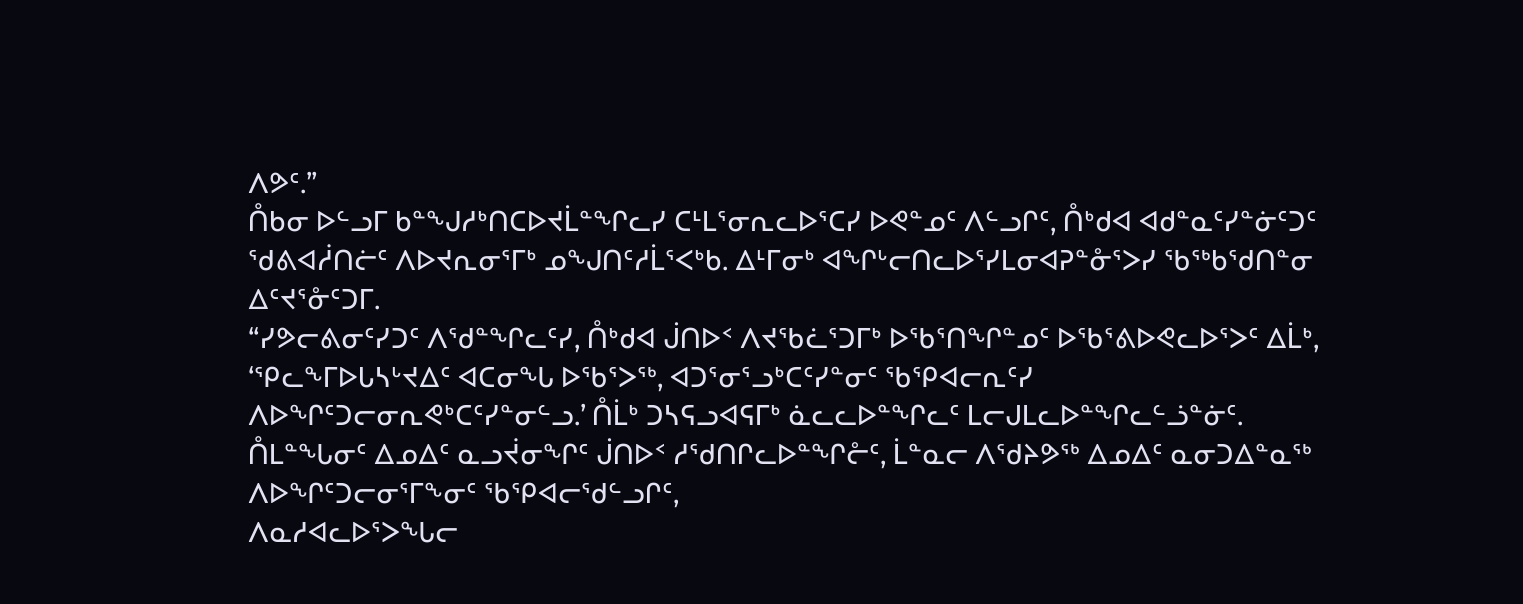ᐱᕗᑦ.”
ᑍᑲᓂ ᐅᓪᓗᒥ ᑲᓐᖑᓱᒃᑎᑕᐅᔪᒫᓐᖏᓚᓯ ᑕᒻᒪᕐᓂᕆᓚᐅᕐᑕᓯ ᐅᕙᓐᓄᑦ ᐱᓪᓗᒋᑦ, ᑍᒃᑯᐊ ᐊᑯᓐᓇᑦᓯᓐᓃᑦᑐᑦ ᖁᕕᐊᓲᑎᓖᑦ ᐱᐅᔪᕆᓂᕐᒥᒃ ᓄᖑᑎᑦᓱᒫᕐᐸᒃᑲ. ᐃᒻᒥᓂᒃ ᐊᖏᒡᓕᑎᓚᐅᕐᓯᒪᓂᐊᕈᓐᓁᕐᐳᓯ ᖃᖅᑲᖁᑎᓐᓂ ᐃᑦᔪᕐᓁᑦᑐᒥ.
“ᓯᕗᓕᕕᓂᑦᓯᑐᑦ ᐱᖁᓐᖏᓚᑦᓯ, ᑍᒃᑯᐊ ᒎᑎᐅᑉ ᐱᔪᖃᓛᕐᑐᒥᒃ ᐅᖃᕐᑎᖏᓐᓄᑦ ᐅᖃᕐᕕᐅᕙᓚᐅᕐᐳᑦ ᐃᒫᒃ, ‘ᕿᓚᖕᒥᐅᒐᓴᒡᔪᐃᑦ ᐊᑕᓂᖓ ᐅᖃᕐᐳᖅ, ᐊᑐᕐᓂᕐᓗᒃᑕᑦᓯᓐᓂᑦ ᖃᕿᐊᓕᕆᑦᓯ ᐱᐅᖏᑦᑐᓕᓂᕆᕙᒃᑕᑦᓯᓐᓂᓪᓗ.’ ᑍᒫᒃ ᑐᓴᕋᓗᐊᕋᒥᒃ ᓈᓚᓚᐅᓐᖏᓚᑦ ᒪᓕᒍᒪᓚᐅᓐᖏᓚᓪᓘᓐᓃᑦ.
ᑍᒪᓐᖓᓂᑦ ᐃᓄᐃᑦ ᓇᓗᔫᓂᖏᑦ ᒎᑎᐅᑉ ᓱᖁᑎᒋᓚᐅᓐᖏᓔᑦ, ᒫᓐᓇᓕ ᐱᖁᔨᕗᖅ ᐃᓄᐃᑦ ᓇᓂᑐᐃᓐᓇᖅ ᐱᐅᖏᑦᑐᓕᓂᕐᒥᖕᓂᑦ ᖃᕿᐊᓕᖁᓪᓗᒋᑦ,
ᐱᓇᓱᐊᓚᐅᕐᐳᖓᓕ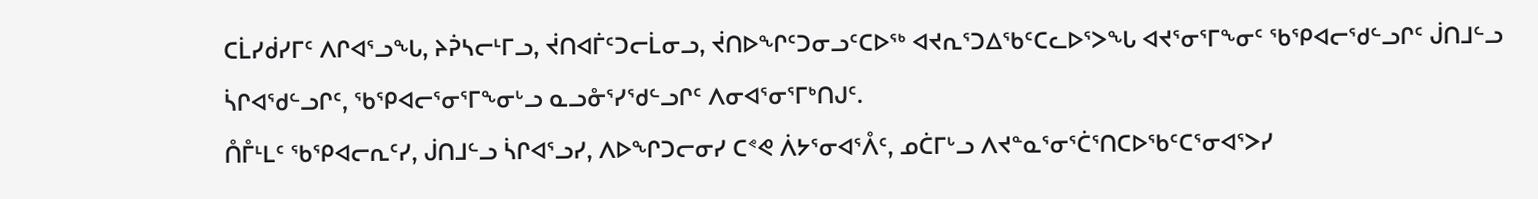ᑕᒫᓯᑰᓯᒥᑦ ᐱᒋᐊᕐᓗᖓ, ᔨᕉᓴᓕᒻᒥᓗ, ᔫᑎᐊᒦᑦᑐᓕᒫᓂᓗ, ᔫᑎᐅᖏᑦᑐᓂᓗᑦᑕᐅᖅ ᐊᔪᕆᕐᑐᐃᖃᑦᑕᓚᐅᕐᐳᖓ ᐊᔪᕐᓂᕐᒥᖕᓂᑦ ᖃᕿᐊᓕᖁᓪᓗᒋᑦ ᒎᑎᒧᓪᓗ ᓵᒋᐊᖁᓪᓗᒋᑦ, ᖃᕿᐊᓕᕐᓂᕐᒥᖕᓂᒡᓗ ᓇᓗᓁᕐᓯᖁᓪᓗᒋᑦ ᐱᓂᐊᕐᓂᕐᒥᒃᑎᒍᑦ.
ᑍᒤᒻᒪᑦ ᖃᕿᐊᓕᕆᑦᓯ, ᒎᑎᒧᓪᓗ ᓵᒋᐊᕐᓗᓯ, ᐱᐅᖏᑐᓕᓂᓯ ᑕᕝᕙ ᐲᔭᕐᓂᐊᕐᐰᑦ, ᓄᑖᒥᒡᓗ ᐱᔪᓐᓇᕐᓂᕐᑖᕐᑎᑕᐅᖃᑦᑕᕐᓂᐊᕐᐳᓯ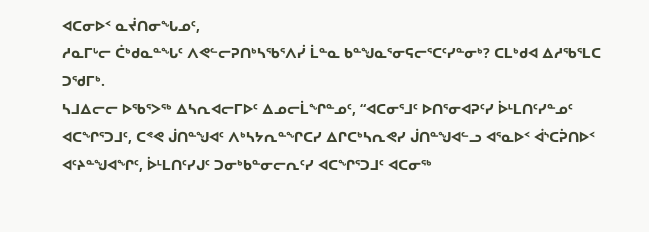ᐊᑕᓂᐅᑉ ᓇᔫᑎᓂᖓᓄᑦ,
ᓱᓇᒥᒡᓕ ᑖᒃᑯᓇᓐᖓᑦ ᐱᕙᓪᓕᕈᑎᒃᓴᖃᕐᐱᓰ ᒫᓐᓇ ᑲᓐᖑᓇᕐᓂᕋᓕᕐᑕᑦᓯᓐᓂᒃ? ᑕᒪᒃᑯᐊ ᐃᓱᖃᕐᒪᑕ ᑐᖁᒥᒃ.
ᓴᒧᐃᓕᓕ ᐅᖃᕐᐳᖅ ᐃᓴᕆᐊᓕᒥᐅᑦ ᐃᓄᓕᒫᖏᓐᓄᑦ, “ᐊᑕᓂᕐᒧᑦ ᐅᑎᕐᓂᐊᕈᑦᓯ ᐆᒻᒪᑎᑦᓯᓐᓄᑦ ᐊᑕᖏᕐᑐᒧᑦ, ᑕᕝᕙ ᒎᑎᓐᖑᐊᑦ ᐱᒃᓴᔭᕆᓐᖏᑕᓯ ᐃᒋᑕᒃᓴᕆᕙᓯ ᒎᑎᓐᖑᐊᓪᓗ ᐊᕐᓇᐅᑉ ᐋᔅᑕᕉᑎᐅᑉ ᐊᑦᔨᓐᖑᐊᖏᑦ, ᐆᒻᒪᑎᑦᓯᒍᑦ ᑐᓂᒃᑲᓐᓂᓕᕆᑦᓯ ᐊᑕᖏᕐᑐᒧᑦ ᐊᑕᓂᖅ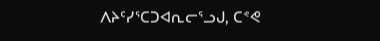ᐱᔨᑦᓯᕐᑕᑐᐊᕆᓕᕐᓗᒍ, ᑕᕝᕙ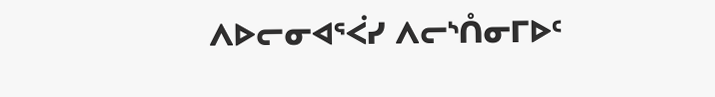ᐱᐅᓕᓂᐊᕐᐹᓯ ᐱᓕᔅᑍᓂᒥᐅᑦ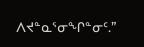ᐱᔪᓐᓇᕐᓂᖏᓐᓂᑦ.”